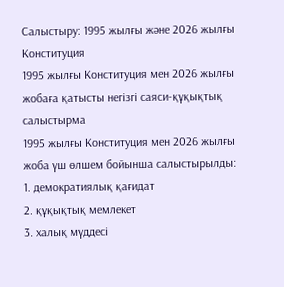Салыстыру: 1995 жылғы және 2026 жылғы Конституция
1995 жылғы Конституция мен 2026 жылғы жобаға қатысты негізгі саяси-құқықтық салыстырма
1995 жылғы Конституция мен 2026 жылғы жоба үш өлшем бойынша салыстырылды:
1. демократиялық қағидат
2. құқықтық мемлекет
3. халық мүддесі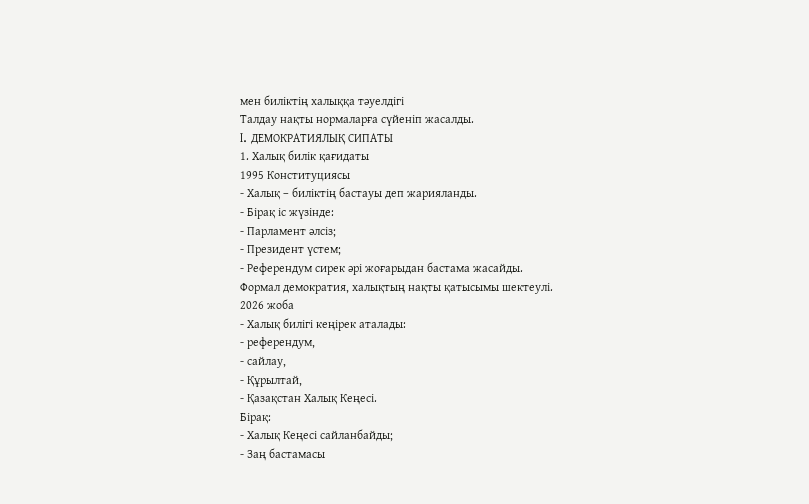мен биліктің халыққа тәуелдігі
Талдау нақты нормаларға сүйеніп жасалды.
I. ДЕМОКРАТИЯЛЫҚ СИПАТЫ
1. Халық билік қағидаты
1995 Конституциясы
- Халық – биліктің бастауы деп жарияланды.
- Бірақ іс жүзінде:
- Парламент әлсіз;
- Президент үстем;
- Референдум сирек әрі жоғарыдан бастама жасайды.
Формал демократия, халықтың нақты қатысымы шектеулі.
2026 жоба
- Халық билігі кеңірек аталады:
- референдум,
- сайлау,
- Құрылтай,
- Қазақстан Халық Кеңесі.
Бірақ:
- Халық Кеңесі сайланбайды;
- Заң бастамасы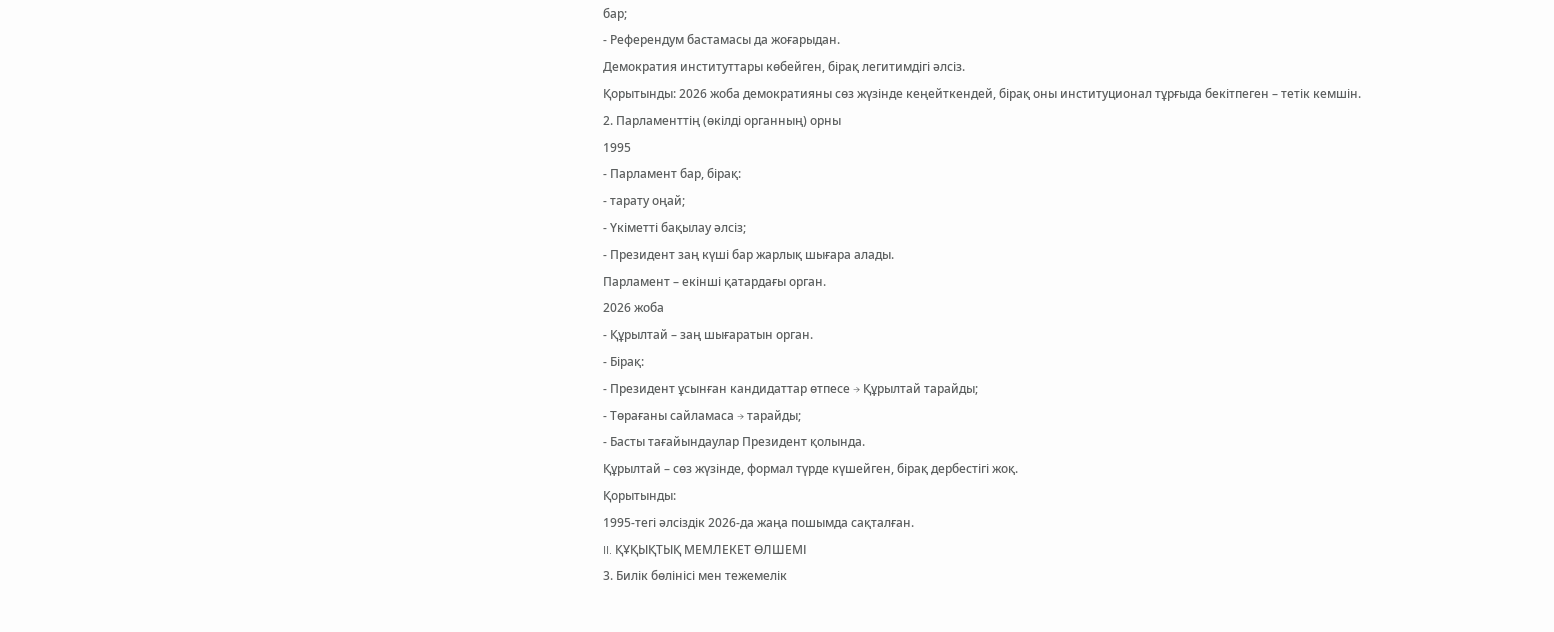бар;
- Референдум бастамасы да жоғарыдан.
Демократия институттары көбейген, бірақ легитимдігі әлсіз.
Қорытынды: 2026 жоба демократияны сөз жүзінде кеңейткендей, бірақ оны институционал тұрғыда бекітпеген – тетік кемшін.
2. Парламенттің (өкілді органның) орны
1995
- Парламент бар, бірақ:
- тарату оңай;
- Үкіметті бақылау әлсіз;
- Президент заң күші бар жарлық шығара алады.
Парламент – екінші қатардағы орган.
2026 жоба
- Құрылтай – заң шығаратын орган.
- Бірақ:
- Президент ұсынған кандидаттар өтпесе → Құрылтай тарайды;
- Төрағаны сайламаса → тарайды;
- Басты тағайындаулар Президент қолында.
Құрылтай – сөз жүзінде, формал түрде күшейген, бірақ дербестігі жоқ.
Қорытынды:
1995-тегі әлсіздік 2026-да жаңа пошымда сақталған.
II. ҚҰҚЫҚТЫҚ МЕМЛЕКЕТ ӨЛШЕМІ
3. Билік бөлінісі мен тежемелік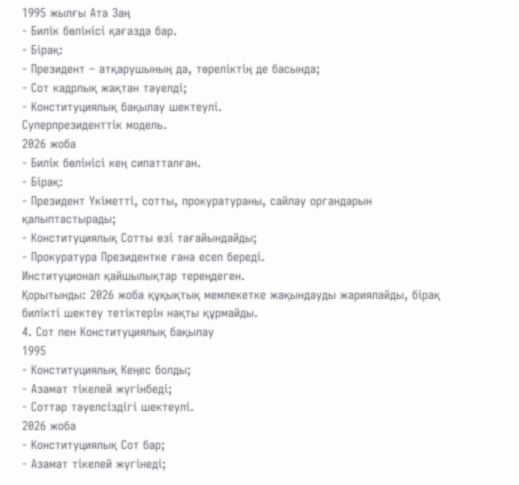1995 жылғы Ата Заң
- Билік бөлінісі қағазда бар.
- Бірақ:
- Президент – атқарушының да, төреліктің де басында;
- Сот кадрлық жақтан тәуелді;
- Конституциялық бақылау шектеулі.
Суперпрезиденттік модель.
2026 жоба
- Билік бөлінісі кең сипатталған.
- Бірақ:
- Президент Үкіметті, сотты, прокуратураны, сайлау органдарын қалыптастырады;
- Конституциялық Сотты өзі тағайындайды;
- Прокуратура Президентке ғана есеп береді.
Институционал қайшылықтар тереңдеген.
Қорытынды: 2026 жоба құқықтық мемлекетке жақындауды жариялайды, бірақ билікті шектеу тетіктерін нақты құрмайды.
4. Сот пен Конституциялық бақылау
1995
- Конституциялық Кеңес болды;
- Азамат тікелей жүгінбеді;
- Соттар тәуелсіздігі шектеулі.
2026 жоба
- Конституциялық Сот бар;
- Азамат тікелей жүгінеді;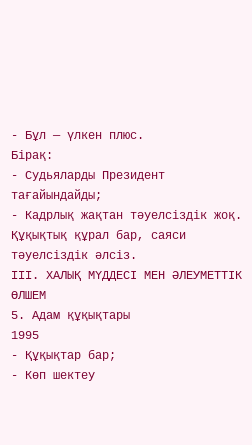- Бұл — үлкен плюс.
Бірақ:
- Судьяларды Президент тағайындайды;
- Кадрлық жақтан тәуелсіздік жоқ.
Құқықтық құрал бар, саяси тәуелсіздік әлсіз.
III. ХАЛЫҚ МҮДДЕСІ МЕН ӘЛЕУМЕТТІК ӨЛШЕМ
5. Адам құқықтары
1995
- Құқықтар бар;
- Көп шектеу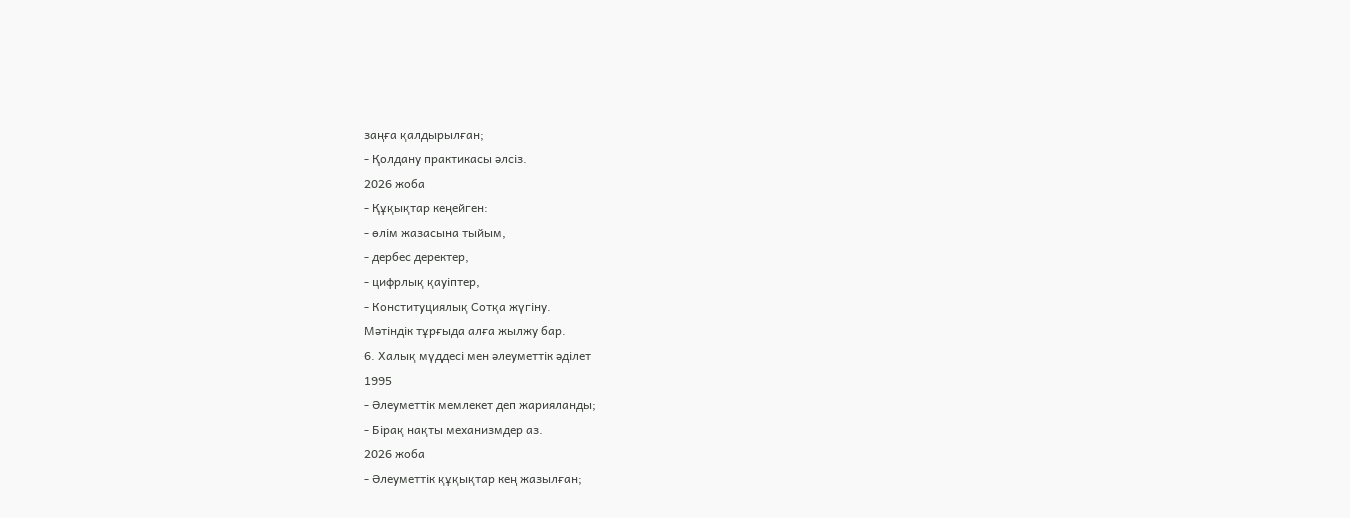заңға қалдырылған;
- Қолдану практикасы әлсіз.
2026 жоба
- Құқықтар кеңейген:
- өлім жазасына тыйым,
- дербес деректер,
- цифрлық қауіптер,
- Конституциялық Сотқа жүгіну.
Мәтіндік тұрғыда алға жылжу бар.
6. Халық мүддесі мен әлеуметтік әділет
1995
- Әлеуметтік мемлекет деп жарияланды;
- Бірақ нақты механизмдер аз.
2026 жоба
- Әлеуметтік құқықтар кең жазылған;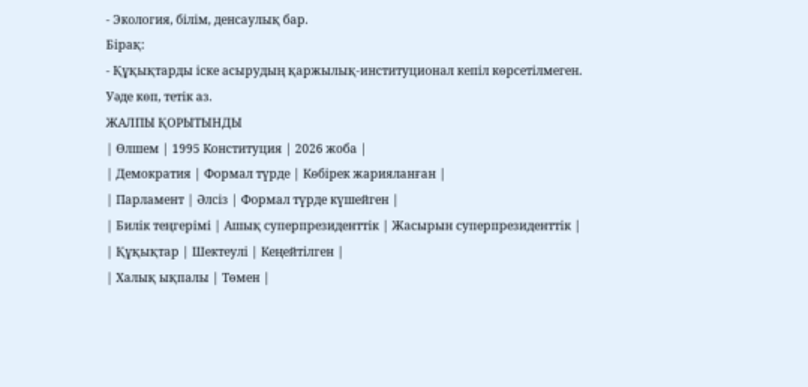- Экология, білім, денсаулық бар.
Бірақ:
- Құқықтарды іске асырудың қаржылық-институционал кепіл көрсетілмеген.
Уәде көп, тетік аз.
ЖАЛПЫ ҚОРЫТЫНДЫ
| Өлшем | 1995 Конституция | 2026 жоба |
| Демократия | Формал түрде | Көбірек жарияланған |
| Парламент | Әлсіз | Формал түрде күшейген |
| Билік теңгерімі | Ашық суперпрезиденттік | Жасырын суперпрезиденттік |
| Құқықтар | Шектеулі | Кеңейтілген |
| Халық ықпалы | Төмен |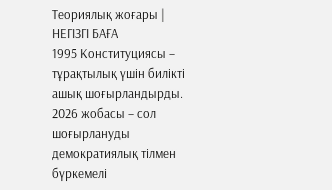Теориялық жоғары |
НЕГІЗГІ БАҒА
1995 Конституциясы – тұрақтылық үшін билікті ашық шоғырландырды.
2026 жобасы – сол шоғырлануды демократиялық тілмен бүркемелі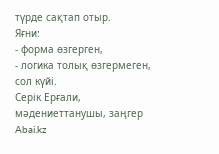түрде сақтап отыр.
Яғни:
- форма өзгерген,
- логика толық өзгермеген, сол күйі.
Серік Ерғали,
мәдениеттанушы, заңгер
Abai.kz